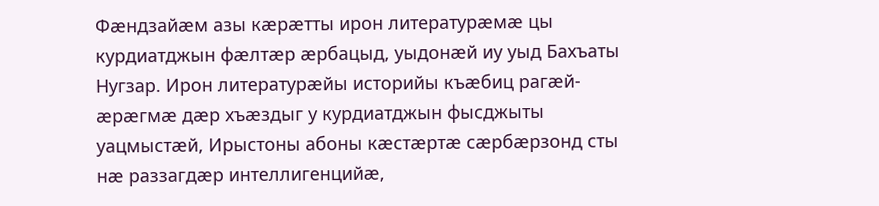Фæндзайæм азы кæрæтты ирон литературæмæ цы курдиатджын фæлтæр æрбацыд, уыдонæй иу уыд Бахъаты Нугзар. Ирон литературæйы историйы къæбиц рагæй-æрæгмæ дæр хъæздыг у курдиатджын фысджыты уацмыстæй, Ирыстоны абоны кæстæртæ сæрбæрзонд сты нæ раззагдæр интеллигенцийæ,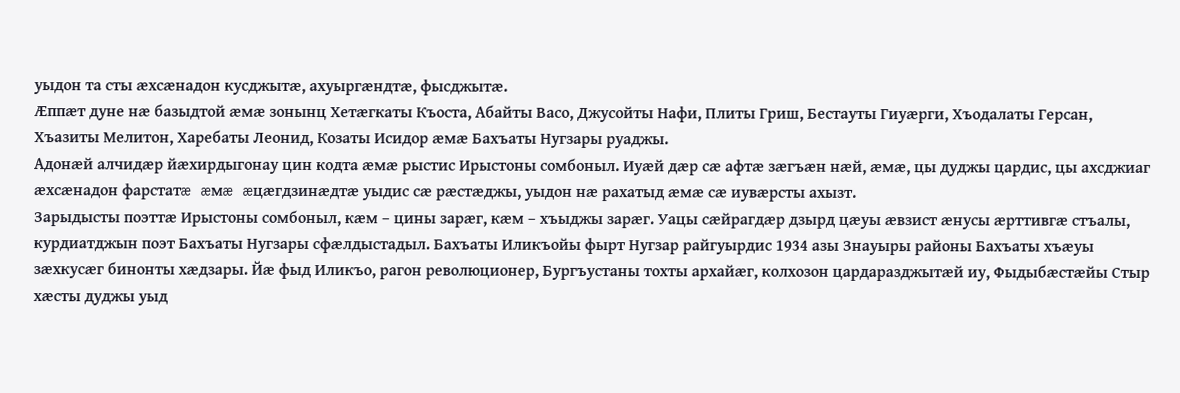уыдон та сты æхсæнадон кусджытæ, ахуыргæндтæ, фысджытæ.
Æппæт дуне нæ базыдтой æмæ зонынц Хетæгкаты Къоста, Абайты Васо, Джусойты Нафи, Плиты Гриш, Бестауты Гиуæрги, Хъодалаты Герсан, Хъазиты Мелитон, Харебаты Леонид, Козаты Исидор æмæ Бахъаты Нугзары руаджы.
Адонæй алчидæр йæхирдыгонау цин кодта æмæ рыстис Ирыстоны сомбоныл. Иуæй дæр сæ афтæ зæгъæн нæй, æмæ, цы дуджы цардис, цы ахсджиаг æхсæнадон фарстатæ æмæ æцæгдзинæдтæ уыдис сæ рæстæджы, уыдон нæ рахатыд æмæ сæ иувæрсты ахызт.
Зарыдысты поэттæ Ирыстоны сомбоныл, кæм – цины зарæг, кæм – хъыджы зарæг. Уацы сæйрагдæр дзырд цæуы æвзист æнусы æрттивгæ стъалы, курдиатджын поэт Бахъаты Нугзары сфæлдыстадыл. Бахъаты Иликъойы фырт Нугзар райгуырдис 1934 азы Знауыры районы Бахъаты хъæуы зæхкусæг бинонты хæдзары. Йæ фыд Иликъо, рагон революционер, Бургъустаны тохты архайæг, колхозон цардаразджытæй иу, Фыдыбæстæйы Стыр хæсты дуджы уыд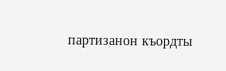партизанон къордты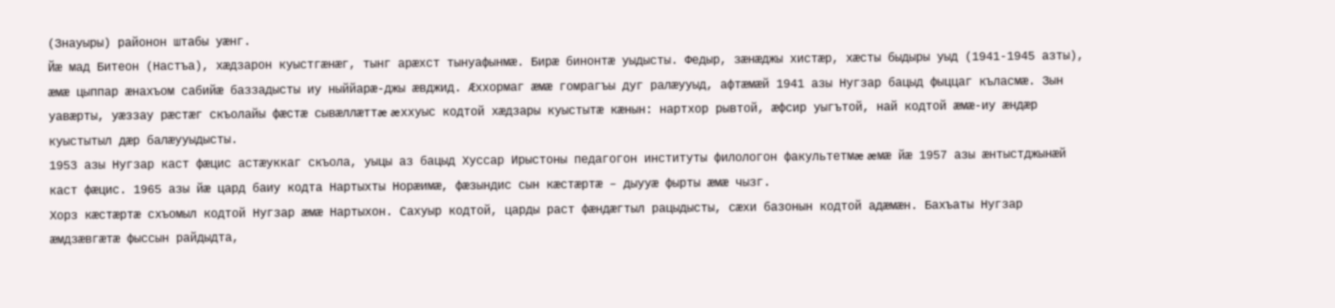(Знауыры) районон штабы уæнг.
Йæ мад Битеон (Настъа), хæдзарон куыстгæнæг, тынг арæхст тынуафынмæ. Бирæ бинонтæ уыдысты. Федыр, зæнæджы хистæр, хæсты быдыры уыд (1941-1945 азты), æмæ цыппар æнахъом сабийæ баззадысты иу ныййарæ-джы æвджид. Æххормаг æмæ гомрагъы дуг ралæууыд, афтæмæй 1941 азы Нугзар бацыд фыццаг къласмæ. Зын уавæрты, уæззау рæстæг скъолайы фæстæ сывæллæттæ æххуыс кодтой хæдзары куыстытæ кæнын: нартхор рывтой, æфсир уыгътой, най кодтой æмæ-иу æндæр куыстытыл дæр балæууыдысты.
1953 азы Нугзар каст фæцис астæуккаг скъола, уыцы аз бацыд Хуссар Ирыстоны педагогон институты филологон факультетмæ æмæ йæ 1957 азы æнтыстджынæй каст фæцис. 1965 азы йæ цард баиу кодта Нартыхты Норæимæ, фæзындис сын кæстæртæ – дыууæ фырты æмæ чызг.
Хорз кæстæртæ схъомыл кодтой Нугзар æмæ Нартыхон. Сахуыр кодтой, царды раст фæндæгтыл рацыдысты, сæхи базонын кодтой адæмæн. Бахъаты Нугзар
æмдзæвгæтæ фыссын райдыдта,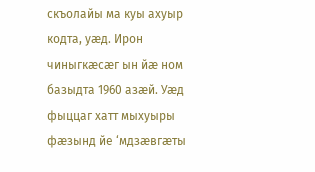скъолайы ма куы ахуыр кодта, уæд. Ирон чиныгкæсæг ын йæ ном базыдта 1960 азæй. Уæд фыццаг хатт мыхуыры фæзынд йе ‘мдзæвгæты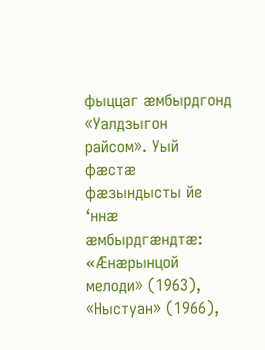фыццаг æмбырдгонд «Уалдзыгон райсом». Уый фæстæ фæзындысты йе ‘ннæ æмбырдгæндтæ: «Æнæрынцой мелоди» (1963),
«Ныстуан» (1966),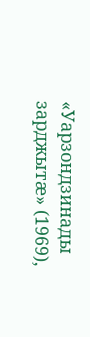«Уарзондзинады зарджытæ» (1969),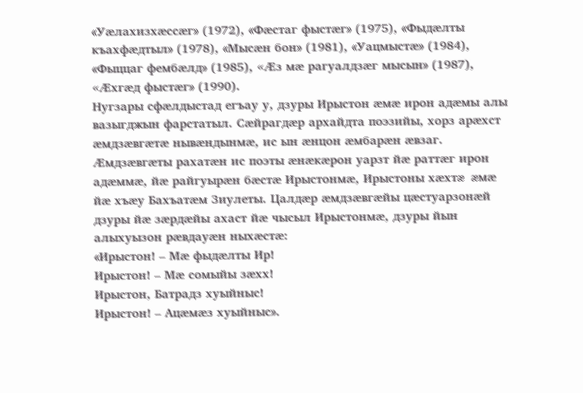«Уæлахизхæссæг» (1972), «Фæстаг фыстæг» (1975), «Фыдæлты къахфæдтыл» (1978), «Мысæн бон» (1981), «Уацмыстæ» (1984), «Фыццаг фембæлд» (1985), «Æз мæ рагуалдзæг мысын» (1987), «Æхгæд фыстæг» (1990).
Нугзары сфæлдыстад егъау у, дзуры Ирыстон æмæ ирон адæмы алы вазыгджын фарстатыл. Сæйрагдæр архайдта поэзийы, хорз арæхст æмдзæвгæтæ нывæндынмæ, ис ын æнцон æмбарæн æвзаг. Æмдзæвгæты рахатæн ис поэты æнæкæрон уарзт йæ раттæг ирон адæммæ, йæ райгуырæн бæстæ Ирыстонмæ, Ирыстоны хæхтæ æмæ йæ хъæу Бахъатæм Зиулеты. Цалдæр æмдзæвгæйы цæстуарзонæй дзуры йæ зæрдæйы ахаст йæ чысыл Ирыстонмæ, дзуры йын алыхуызон рæвдауæн ныхæстæ:
«Ирыстон! – Мæ фыдæлты Ир!
Ирыстон! – Мæ сомыйы зæхх!
Ирыстон, Батрадз хуыйныс!
Ирыстон! – Ацæмæз хуыйныс».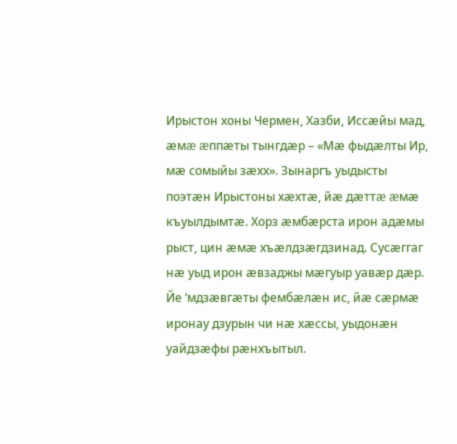Ирыстон хоны Чермен, Хазби, Иссæйы мад, æмæ æппæты тынгдæр – «Мæ фыдæлты Ир, мæ сомыйы зæхх». Зынаргъ уыдысты поэтæн Ирыстоны хæхтæ, йæ дæттæ æмæ къуылдымтæ. Хорз æмбæрста ирон адæмы рыст, цин æмæ хъæлдзæгдзинад. Сусæггаг нæ уыд ирон æвзаджы мæгуыр уавæр дæр. Йе ‘мдзæвгæты фембæлæн ис, йæ сæрмæ иронау дзурын чи нæ хæссы, уыдонæн уайдзæфы рæнхъытыл.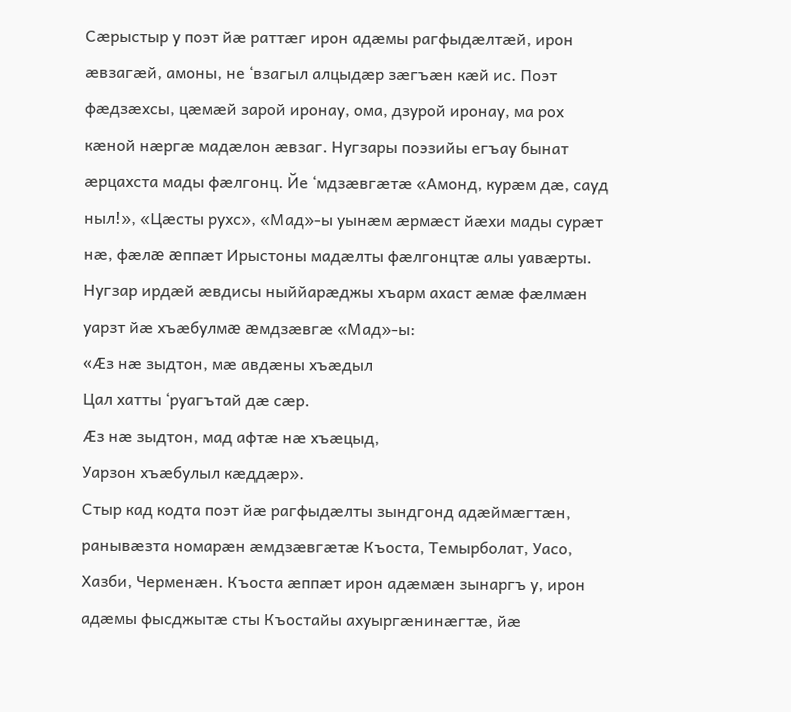Сæрыстыр у поэт йæ раттæг ирон адæмы рагфыдæлтæй, ирон æвзагæй, амоны, не ‘взагыл алцыдæр зæгъæн кæй ис. Поэт фæдзæхсы, цæмæй зарой иронау, ома, дзурой иронау, ма рох кæной нæргæ мадæлон æвзаг. Нугзары поэзийы егъау бынат æрцахста мады фæлгонц. Йе ‘мдзæвгæтæ «Амонд, курæм дæ, сауд ныл!», «Цæсты рухс», «Мад»-ы уынæм æрмæст йæхи мады сурæт нæ, фæлæ æппæт Ирыстоны мадæлты фæлгонцтæ алы уавæрты. Нугзар ирдæй æвдисы ныййарæджы хъарм ахаст æмæ фæлмæн уарзт йæ хъæбулмæ æмдзæвгæ «Мад»-ы:
«Æз нæ зыдтон, мæ авдæны хъæдыл
Цал хатты ‘руагътай дæ сæр.
Æз нæ зыдтон, мад афтæ нæ хъæцыд,
Уарзон хъæбулыл кæддæр».
Стыр кад кодта поэт йæ рагфыдæлты зындгонд адæймæгтæн, ранывæзта номарæн æмдзæвгæтæ Къоста, Темырболат, Уасо, Хазби, Черменæн. Къоста æппæт ирон адæмæн зынаргъ у, ирон адæмы фысджытæ сты Къостайы ахуыргæнинæгтæ, йæ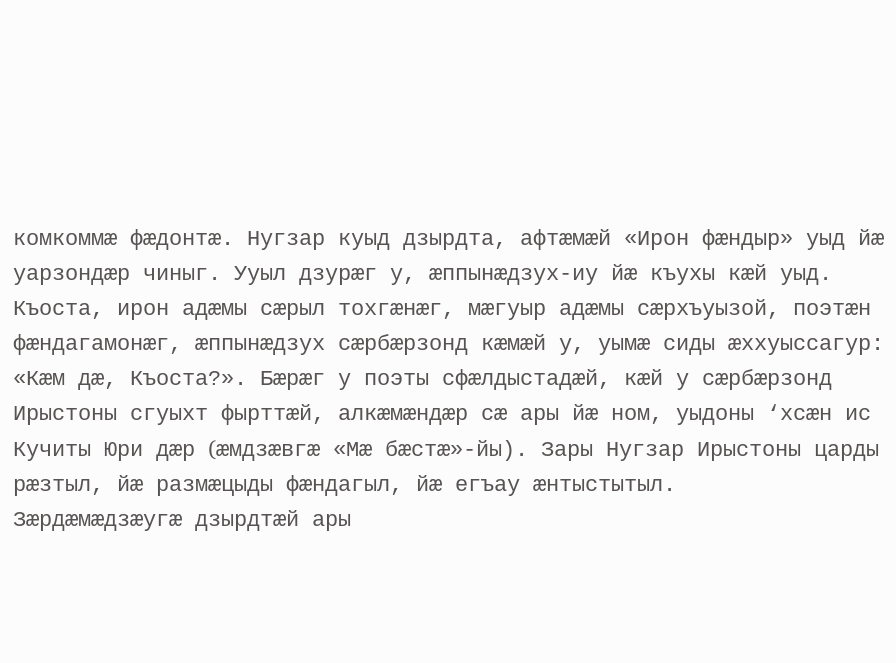комкоммæ фæдонтæ. Нугзар куыд дзырдта, афтæмæй «Ирон фæндыр» уыд йæ уарзондæр чиныг. Ууыл дзурæг у, æппынæдзух-иу йæ къухы кæй уыд.
Къоста, ирон адæмы сæрыл тохгæнæг, мæгуыр адæмы сæрхъуызой, поэтæн фæндагамонæг, æппынæдзух сæрбæрзонд кæмæй у, уымæ сиды æххуыссагур: «Кæм дæ, Къоста?». Бæрæг у поэты сфæлдыстадæй, кæй у сæрбæрзонд Ирыстоны сгуыхт фырттæй, алкæмæндæр сæ ары йæ ном, уыдоны ‘хсæн ис Кучиты Юри дæр (æмдзæвгæ «Мæ бæстæ»-йы). Зары Нугзар Ирыстоны царды рæзтыл, йæ размæцыды фæндагыл, йæ егъау æнтыстытыл.
Зæрдæмæдзæугæ дзырдтæй ары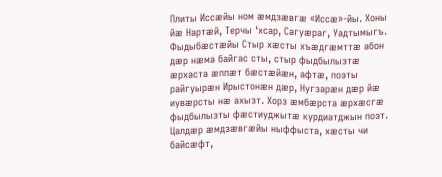Плиты Иссæйы ном æмдзæвгæ «Иссæ»-йы. Хоны йæ Нартæй, Терчы ‘хсар, Сагуæраг, Уадтымыгъ. Фыдыбæстæйы Стыр хæсты хъæдгæмттæ абон дæр нæма байгас сты, стыр фыдбылызтæ æрхаста æппæт бæстæйæн, афтæ, поэты райгуырæн Ирыстонæн дæр, Нугзарæн дæр йæ иувæрсты нæ ахызт. Хорз æмбæрста æрхæсгæ фыдбылызты фæстиуджытæ курдиатджын поэт. Цалдæр æмдзæвгæйы ныффыста, хæсты чи байсæфт,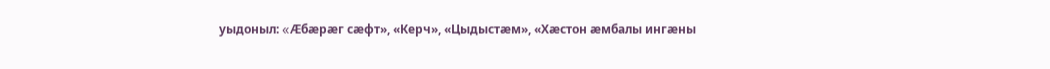уыдоныл: «Æбæрæг сæфт», «Керч», «Цыдыстæм», «Хæстон æмбалы ингæны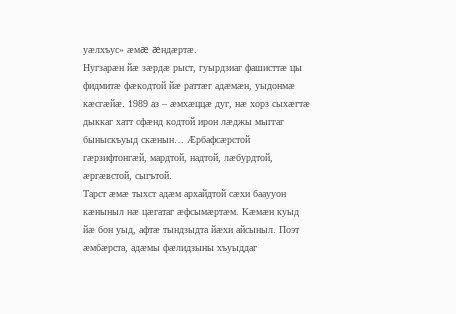уæлхъус» æмæ æндæртæ.
Нугзарæн йæ зæрдæ рыст, гуырдзиаг фашисттæ цы фидмитæ фæкодтой йæ раттæг адæмæн, уыдонмæ кæсгæйæ. 1989 аз – æмхæццæ дуг, нæ хорз сыхæгтæ дыккаг хатт сфæнд кодтой ирон лæджы мыггаг быныскъуыд скæнын… Æрбафсæрстой гæрзифтонгæй, мардтой, надтой, лæбурдтой, æргæвстой, сыгътой.
Тарст æмæ тыхст адæм архайдтой сæхи бааууон кæныныл нæ цæгатаг æфсымæртæм. Кæмæн куыд йæ бон уыд, афтæ тындзыдта йæхи айсыныл. Поэт æмбæрста, адæмы фæлидзыны хъуыддаг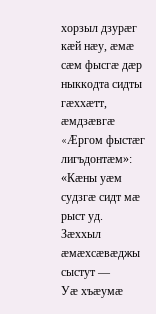хорзыл дзурæг кæй нæу, æмæ сæм фысгæ дæр ныккодта сидты гæххæтт, æмдзæвгæ «Æргом фыстæг лигъдонтæм»:
«Кæны уæм судзгæ сидт мæ рыст уд.
Зæххыл æмæхсæвæджы сыстут —
Уæ хъæумæ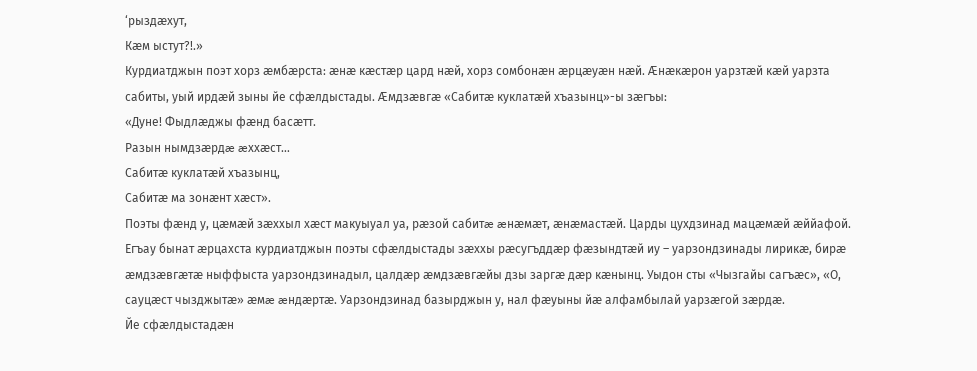‘рыздæхут,
Кæм ыстут?!.»
Курдиатджын поэт хорз æмбæрста: æнæ кæстæр цард нæй, хорз сомбонæн æрцæуæн нæй. Æнæкæрон уарзтæй кæй уарзта сабиты, уый ирдæй зыны йе сфæлдыстады. Æмдзæвгæ «Сабитæ куклатæй хъазынц»-ы зæгъы:
«Дуне! Фыдлæджы фæнд басæтт.
Разын нымдзæрдæ æххæст…
Сабитæ куклатæй хъазынц,
Сабитæ ма зонæнт хæст».
Поэты фæнд у, цæмæй зæххыл хæст макуыуал уа, рæзой сабитæ æнæмæт, æнæмастæй. Царды цухдзинад мацæмæй æййафой. Егъау бынат æрцахста курдиатджын поэты сфæлдыстады зæххы рæсугъддæр фæзындтæй иу – уарзондзинады лирикæ, бирæ æмдзæвгæтæ ныффыста уарзондзинадыл, цалдæр æмдзæвгæйы дзы заргæ дæр кæнынц. Уыдон сты «Чызгайы сагъæс», «О, сауцæст чызджытæ» æмæ æндæртæ. Уарзондзинад базырджын у, нал фæуыны йæ алфамбылай уарзæгой зæрдæ.
Йе сфæлдыстадæн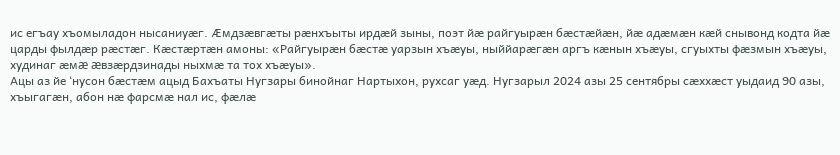ис егъау хъомыладон нысаниуæг. Æмдзæвгæты рæнхъыты ирдæй зыны, поэт йæ райгуырæн бæстæйæн, йæ адæмæн кæй снывонд кодта йæ царды фылдæр рæстæг. Кæстæртæн амоны: «Райгуырæн бæстæ уарзын хъæуы, ныййарæгæн аргъ кæнын хъæуы, сгуыхты фæзмын хъæуы, худинаг æмæ æвзæрдзинады ныхмæ та тох хъæуы».
Ацы аз йе ‘нусон бæстæм ацыд Бахъаты Нугзары бинойнаг Нартыхон, рухсаг уæд. Нугзарыл 2024 азы 25 сентябры сæххæст уыдаид 90 азы, хъыгагæн, абон нæ фарсмæ нал ис, фæлæ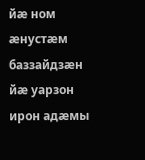йæ ном æнустæм баззайдзæн йæ уарзон ирон адæмы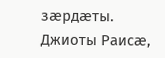зæрдæты.
Джиоты Раисæ,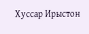Хуссар Ирыстон